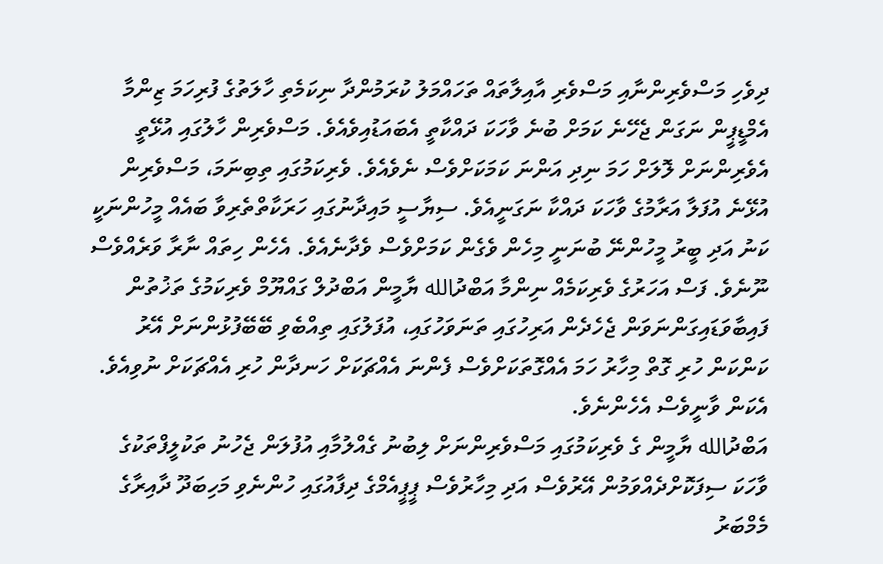ދިވެހި މަސްވެރިންނާއި މަސްވެރި އާއިލާތައް ތަހައްމަލު ކުރަމުންދާ ނިކަމެތި ހާލަތުގެ ފުރިހަމަ ޒިންމާ އެމްޑީޕީން ނަގަން ޖެހޭނެ ކަމަށް ބުނެ ވާހަކަ ދައްކާތީ އެބައަޑުއިވެއެވެ. މަސްވެރިން ހާލުގައި އުޅޭތީ އެވެރިންނަށް ލޮލަށް ހަމަ ނިދި އަންނަ ކަމަކަށްވެސް ނެވެއެވެ. ވެރިކަމުގައި ތިބިނަމަ، މަސްވެރިން އުޅޭނެ އުފަލާ އަރާމުގެ ވާހަކަ ދައްކާ ނަގަނީއެވެ. ސިޔާސީ މައިދާނުގައި ހަރަކާތްތެރިވާ ބައެއް މީހުންނަކީ ކަނު އަދި ބީރު މީހުންނޭ ބުނަނީ މިހެން ވެގެން ކަމަށްވެސް ވެދާނެއެވެ. އެހެން ހިތައް ނާރާ ވަރެއްވެސް ނޫނެވެ. ފަސް އަހަރުގެ ވެރިކަމެއް ނިންމާ އަބްދުالله ޔާމީން އަބްދުލް ގައްޔޫމް ވެރިކަމުގެ ތަޚުތުން ފައިބާވަޑައިގަންނަވަން ޖެހެދެން އަރިހުގައި ތަނަވަހުގައި، އުފަލުގައި ތިއްބެވި ބޭބޭފުޅުންނަށް އޭރު ކަންކަން ހުރި ގޮތް މިހާރު ހަމަ އެއްގޮތަކަށްވެސް ފެންނަ އެއްޗަކަށް ހަނދާން ހުރި އެއްޗަކަށް ނުވިއެވެ. އެކަން ވާނީވެސް އެހެންނެވެ.
އަބްދުالله ޔާމީން ގެ ވެރިކަމުގައި މަސްވެރިންނަށް ލިބުނު ގެއްލުމާއި އުފުލަން ޖެހުނު ތަކުލީފްތަކުގެ ވާހަކަ ސިފަކޮށްދެއްވަމުން އޭރުވެސް އަދި މިހާރުވެސް ޕީޕީއެމްގެ ދިފާއުގައި ހުންނެވި މަހިބަދޫ ދާއިރާގެ މެމްބަރު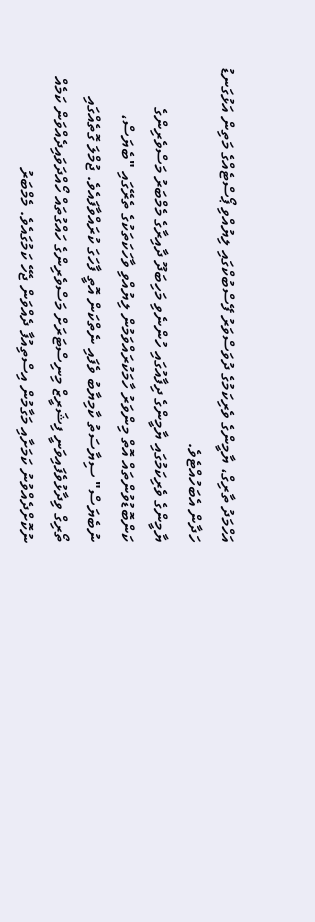އަހްމަދު ތާރިގް، ޔާމީންގެ ވެރިކަމުގެ ދުވަސްވަރު ފޭސްބުކްގައި ލިޔުއްވި ޕޯސްޓެއްގެ މަތިން އަޅުގަނޑު ހަދާން އެބަހުއްޓެވެ.
ޔާމީންގެ ވެރިކަމުގައި ޔާމީންގެ ދިފާއުގައި ހުންނެވި މަހިބަދޫ ދާއިރާގެ މެމްބަރު މަސްވެރިންގެ ކަންބޮޑުވުންތައް އޮތް މިންވަރު ހާމަކުރައްވަމުން ލިޔުއްވި ވާހަކަތަކުގެ ތެރޭގައި "ބެޔަސް، ނުބެޔަސް" ސިޔާސަތު ކާމިޔާބު ވެފައި ނެތްކަން އޮތީ ފާހަގަ ކުރައްވާފައެވެ. ޖުމްލަ ގޮތެއްގައި ތޯރިގް ވިދާޅުވެފައިވަނީ ފިޝަރީޒް މިނިސްޓަރަށް މަސްވެރިންގެ ހައްގުތައް ހޯއްދަވައިދެއްވަން ކަމެއް ނުކޮށްދެއްވުނު ކަމަށާއި މަގާމުން އިސްތިއުފާ ދެއްވަން ޖެހޭ ކަމުގައެވެ. މެމްބަރު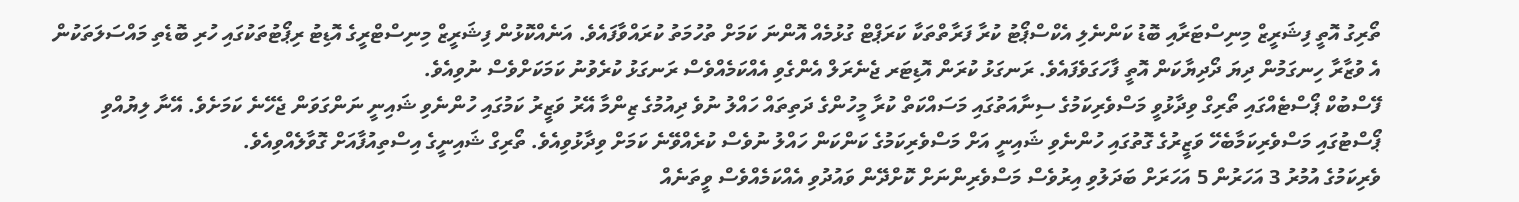ތޯރިގު އޮތީ ފިޝަރީޒް މިނިސްޓަރާއި ބޮޑު ކަންނެލި އެކްސްޕޯޓު ކުރާ ފަރާތްތަކާ ކަރަޕްޓް ގުޅުމެއް އޮންނަ ކަމަށް ތުހުމަތު ކުރައްވާފައެވެ. އަނެއްކޮޅުން ފިޝަރީޒް މިނިސްޓްރީގެ އޮޑިޓު ރިޕޯޓުތަކުގައި ހުރި ބޮޑެތި މައްސަލަތަކުން އެ ވުޒާރާ ހިނގަމުން ދިޔަ ދޯދިޔާކަން އޮތީ ފާހަގަވެފައެވެ. ރަނގަޅު ކުރަން އޮޑިޓަރ ޖެނެރަލް އެންގެވި އެއްކަމެއްވެސް ރަނގަޅު ކުރެވުނު ކަމަކަށްވެސް ނުވިއެވެ.
ފޭސްބުކް ޕޯސްޓެއްގައި ތޯރިގް ވިދާޅުވީ މަސްވެރިކަމުގެ ސިނާއަތުގައި މަސައްކަތް ކުރާ މީހުންގެ ދަތިތައް ހައްލު ނުވެ ދިއުމުގެ ޒިންމާ އޭރު ވަޒީރު ކަމުގައި ހުންނެވި ޝައިނީ ނަންގަވަން ޖެހޭނެ ކަމަށެވެ. އޭނާ ލިޔުއްވި ޕޯސްޓުގައި މަސްވެރިކަމާބެހޭ ވަޒީރުގެ ގޮތުގައި ހުންނެވި ޝައިނީ އަށް މަސްވެރިކަމުގެ ކަންކަން ހައްލު ނުވެސް ކުރެއްވޭނެ ކަމަށް ވިދާޅުވިއެވެ. ތޯރިގް ޝައިނީގެ އިސްތިއުފާއަށް ގޮވާލެއްވިއެވެ.
ވެރިކަމުގެ އުމުރު 3 އަހަރުން 5 އަހަރަށް ބަދަލުވި އިރުވެސް މަސްވެރިންނަށް ކޮށްދޭން ވައުދުވި އެއްކަމެއްވެސް ވީތަނެއް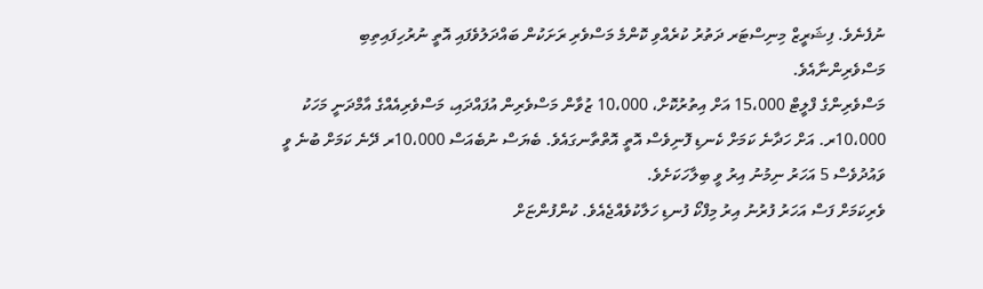ނުފެނެވެ. ފިޝަރީޒް މިނިސްޓަރ ދަތުރު ކުރެއްވި ކޮންމެ މަސްވެރި ރަށަކުން ބައްދަލުވެފައި އޮތީ ނުރުހިފައިތިބި މަސްވެރިންނާއެވެ.
މަސްވެރިންގެ ފްލީޓް 15،000 އަށް އިތުރުކޮށް، 10،000 ޒުވާން މަސްވެރިން އުފައްދައި، މަސްވެރިއެއްގެ އާމްދަނީ މަހަކު 10،000ރ. އަށް ހަދާނެ ކަމަށް ކެނޑި ފޮނިވެސް އޮތީ އޮތްތާނގައެވެ. ބެޔަސް ނުބެއަސް 10،000ރ ދޭނެ ކަމަށް ބުނެ ވީ ވައުދުވެސް 5 އަހަރު ނިމުނު އިރު ވީ ބިލާހަކަށެވެ.
ވެރިކަމަށް ފަސް އަހަރު ފުރުނު އިރު މިފްކޯ ފުނޑި ހަލާކުވެއްޖެއެވެ. ކުންފުންޏަށް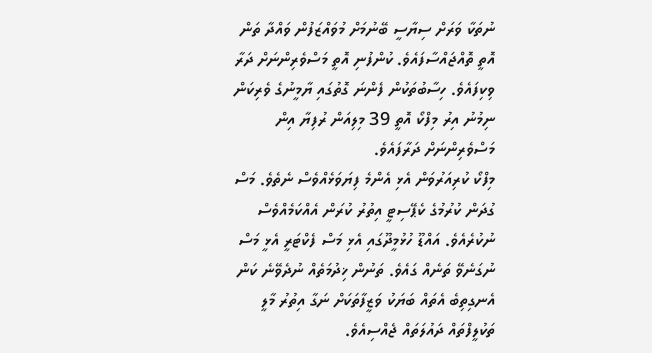ނުތަކާ ވަރަށް ސިޔާސީ ބޭނުމަށް މުވައްޒަފުން ވައްދާ ތަން އޮތީ ތޮއްޖައްސާފައެވެ. ކުންފުނި އޮތީ މަސްވެރިންނަށް ދަރާ ވިކިފައެވެ. ހިސާބުތަކުން ފެންނަ ގޮތުގައި ޔާމީނުގެ ވެރިކަން ނިމުނު އިރު މިފްކޯ އޮތީ 39 މިލިއަން ރުފިޔާ އިން މަސްވެރިންނަށް ދަރާފައެވެ.
މިފްކޯ ކުރިއަރުވަން އެޅި އެންމެ ފިޔަވަޅެއްވެސް ނެތެވެ. މަސް ގުދަން ކުރުމުގެ ކެޕޭސިޓީ އިތުރު ކުރަން އެއްކަމެއްވެސް ނުކުރެއެވެ. އައްޑޫ ހުޅުމީދޫގައި އެޅި މަސް ފެކްޓަރީ އެޅީ މަސް ނުގަނެވޭ ތަނެއް ގައެވެ. ތަނުން ޚިދުމަތެއް ނުދެވޭނެ ކަން އެނގިތިބެ އެތައް ބަޔަކު ވަޒީފާތަކަށް ނަގާ އިތުރު މާލީ ތަކުލީފްތައް ދައުލަތައް ޖެއްސިއެވެ.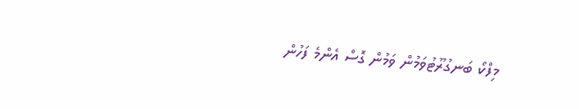މިފްކޯ ބަނގުރޫޓުވަމުން ވަމުން ގޮސް އެންމެ ފަހުން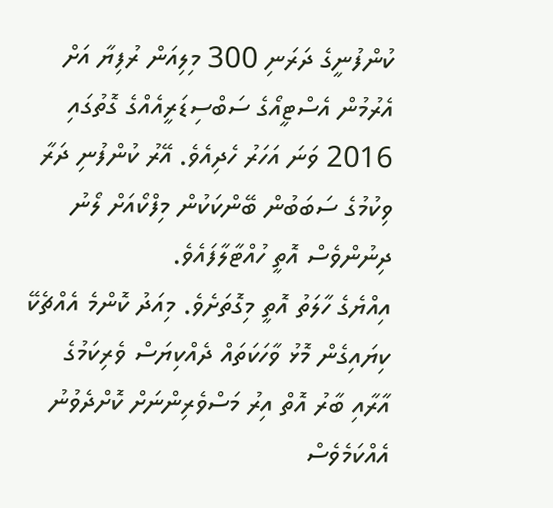ކުންފުނީގެ ދަރަނި 300 މިލިއަން ރުފިޔާ އަށް އެރުމުން އެސްޓީއޯގެ ސަބްސިޑަރީއެއްގެ ގޮތުގައި 2016 ވަނަ އަހަރު ހެދިއެވެ. އޭރު ކުންފުނި ދަރާ ވިކުމުގެ ސަބަބުން ބޭންކަކުން މިފްކޯއަށް ލޯނު ދިނުންވެސް އޮތީ ހުއްޓާލާފައެވެ.
އިއްޔެގެ ހާލަތު އޮތީ މިގޮތަށެވެ. މިއަދު ކޮންމެ އެއްޗެކޭ ކިޔައިގެން މޮޅު ވާހަކަތައް ދެއްކިޔަސް ވެރިކަމުގެ އާރާއި ބާރު އޮތް އިރު މަސްވެރިންނަށް ކޮށްދެވުނު އެއްކަމެވެސް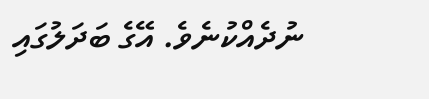ނުދެއްކުނެވެ. އޭގެ ބަދަލުގައި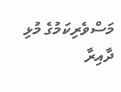މަސްވެރިކަމުގެ މުޅި ދާއިރާ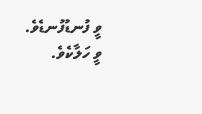ވީ ފުނޑުފުނޑެވެ. ވީ ހަލާކެވެ.